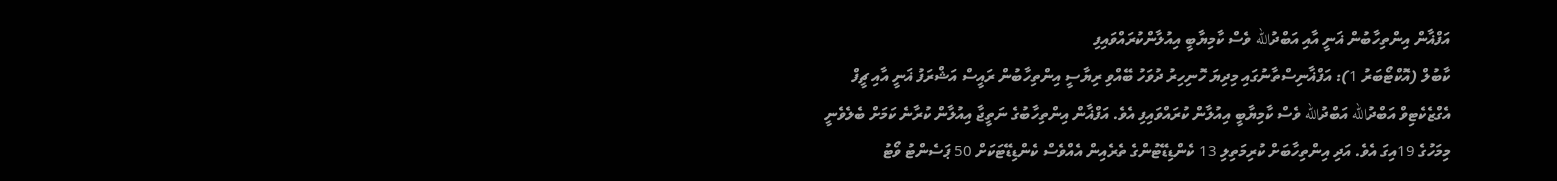އަފްޣާން އިންތިހާބުން ޣަނީ އާއި އަބްދުالله ވެސް ކާމިޔާބީ އިއުލާންކުރައްވައިފި
ކާބުލް (އޮކްޓޯބަރު 1): އަފްޣާނިސްތާނުގައި މިދިޔަ ހޮނިހިރު ދުވަހު ބޭއްވި ރިޔާސީ އިންތިހާބުން ރައީސް އަޝްރަފު ޣަނީ އާއި ޗީފް އެގްޒެކެޓިވް އަބްދުالله އަބްދުالله ވެސް ކާމިޔާބީ އިއުލާން ކުރައްވައިފި އެވެ. އަފްޣާން އިންތިހާބުގެ ނަތީޖާ އިއުލާން ކުރާނެ ކަމަށް ބެލެވެނީ މިމަހުގެ 19އިގަ އެވެ. އަދި އިންތިހާބަށް ކުރިމަތިލި 13 ކެންޑިޑޭޓުންގެ ތެރެއިން އެއްވެސް ކެންޑިޑޭޓަކަށް 50 ޕަސެންޓު ވޯޓު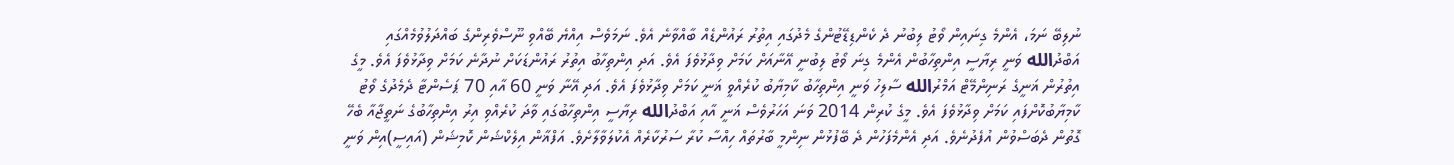ނުލިބޭ ނަމަ، އެންމެ ގިނައިން ވޯޓު ލިބުނު ދެ ކެންޑިޑޭޓުންގެ މެދުގައި އިތުރު ރައުންޑެއް ބާއްވާނެ އެވެ. ނަމަވެސް އިއްޔެ ބޭއްވި ނޫސްވެރިންގެ ބައްދަލުވުމެއްގައި އަބްދުالله ވަނީ ރިޔާސީ އިންތިހާބުން އެންމެ ގިނަ ވޯޓު ލިބުނީ އޭނާއަށް ކަމަށް ވިދާޅުވެފަ އެވެ. އަދި އިންތިހާބު އިތުރު ރައުންޑަކަށް ނުދާނެ ކަމަށް ވިދާޅުވެފަ އެވެ. މީގެ އިތުރުން ޣަނީގެ ރަނިންމޭޓް އަމްރުالله ސާލިހު ވަނީ އިންތިހާބު ކާމިޔާބު ކުރެއްވީ ޣަނީ ކަމަށް ވިދާޅުވެފަ އެވެ. އަދި އޭނާ ވަނީ 60 އާއި 70 ޕަސެންޓާ ދެމެދުގެ ވޯޓު ކާމިޔާބުކޮށްފައި ކަމަށް ވިދާޅުވެފަ އެވެ. މީގެ ކުރިން 2014 ވަނަ އަހަރުވެސް ޣަނީ އާއި އަބްދުالله ރިޔާސީ އިންތިހާބުގައި ވާދަ ކުރެއްވި އިރު އިންތިހާބުގެ ނަތީޖާއާ ބެހޭ ގޮތުން ދެބަސްވުން އުފެދުނެވެ. އަދި އެންމެފަހުން ދެ ބޭފުޅުން ނިންމީ ބާރުތައް ހިއްސާ ކުރާ ސަރުކާރެއް އެކުލަވާލާށެވެ. އަފްޣާން އިލެކްޝަން ކޮމިޝަން (އައިސީ)އިން ވަނީ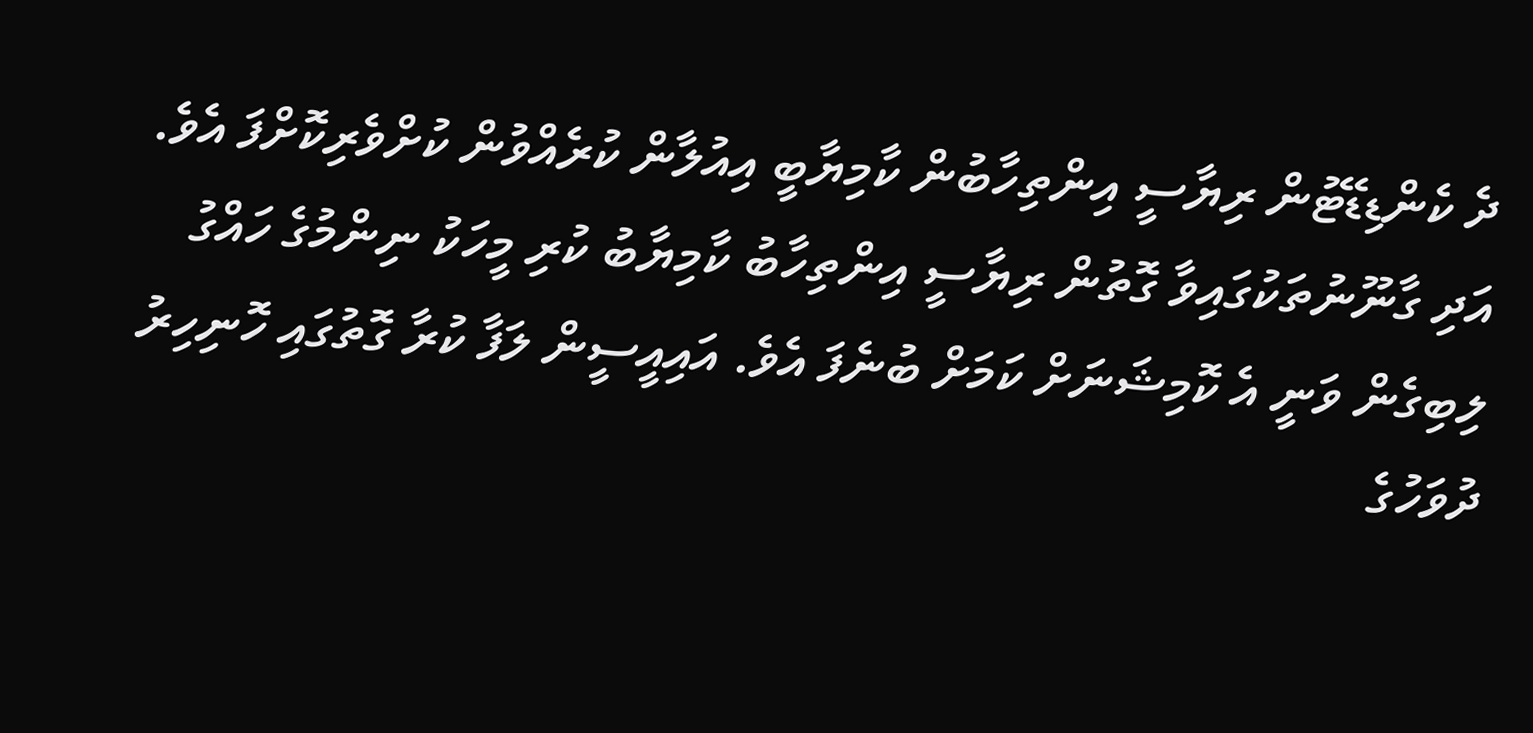ދެ ކެންޑިޑޭޓުން ރިޔާސީ އިންތިހާބުން ކާމިޔާބީ އިއުލާން ކުރެއްވުން ކުށްވެރިކޮށްފަ އެވެ. އަދި ގާނޫނުތަކުގައިވާ ގޮތުން ރިޔާސީ އިންތިހާބު ކާމިޔާބު ކުރި މީހަކު ނިންމުގެ ހައްގު ލިބިގެން ވަނީ އެ ކޮމިޝަނަށް ކަމަށް ބުނެފަ އެވެ. އައިއީސީން ލަފާ ކުރާ ގޮތުގައި ހޮނިހިރު ދުވަހުގެ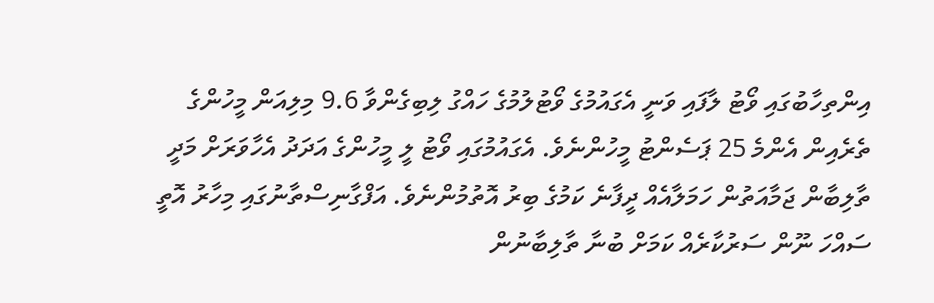އިންތިހާބުގައި ވޯޓު ލާފައި ވަނީ އެގައުމުގެ ވޯޓުލުމުގެ ހައްގު ލިބިގެންވާ 9.6 މިލިއަން މީހުންގެ ތެރެއިން އެންމެ 25 ޕަސެންޓު މީހުންނެވެ. އެގައުމުގައި ވޯޓު ލީ މީހުންގެ އަދަދު އެހާވަރަށް މަދީ ތާލިބާން ޖަމާއަތުން ހަމަލާއެއް ދީފާނެ ކަމުގެ ބިރު އޮތުމުންނެވެ. އަފްގާނިސްތާނުގައި މިހާރު އޮތީ ސައްހަ ނޫން ސަރުކާރެއް ކަމަށް ބުނާ ތާލިބާނުން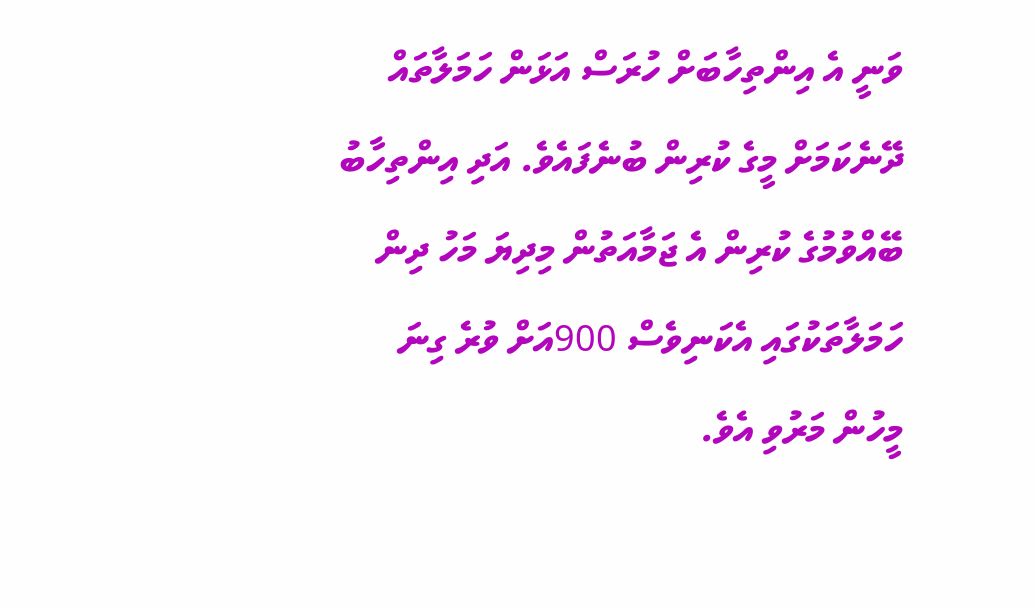ވަނީ އެ އިންތިހާބަށް ހުރަސް އަޅަން ހަމަލާތައް ދޭނެކަމަށް މީގެ ކުރިން ބުނެފައެވެ. އަދި އިންތިހާބު ބޭއްވުމުގެ ކުރިން އެ ޖަމާއަތުން މިދިޔަ މަހު ދިން ހަމަލާތަކުގައި އެކަނިވެސް 900އަށް ވުރެ ގިނަ މީހުން މަރުވި އެވެ.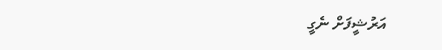އަރުޝީފަށް ނެގީ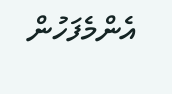އެންމެފަހުން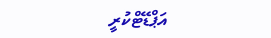އަޕްޑޭޓްކުރީ